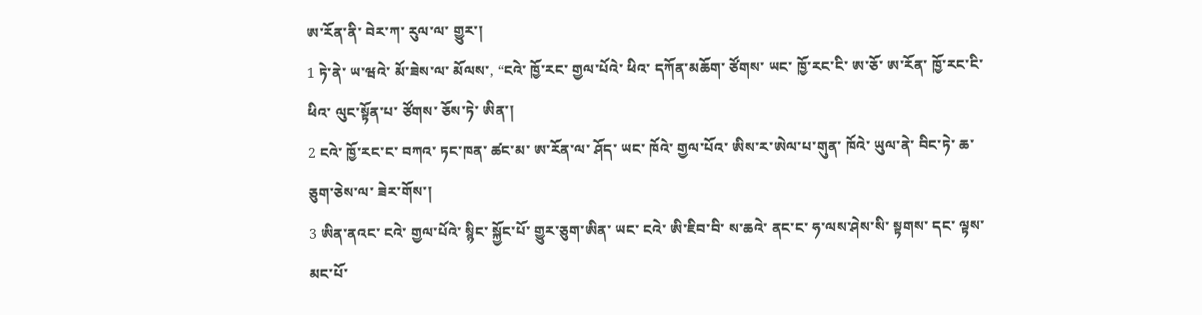ཨ་རོན་ནི་ བེར་ཀ་ རུལ་ལ་ གྱུར་།
1 ཏེ་ནེ་ ཡ་ཝའེ་ མོ་ཟེས་ལ་ མོལས་, “ངའེ་ ཁྱོ་རང་ གྱལ་པོའེ་ ཕིའ་ དཀོན་མཆོག་ ཙོགས་ ཡང་ ཁྱོ་རང་ངི་ ཨ་ཅོ་ ཨ་རོན་ ཁྱོ་རང་ངི་ ཕིའ་ ལུང་སྟོན་པ་ ཙོགས་ ཅོས་ཏེ་ ཨིན་།
2 ངའེ་ ཁྱོ་རང་ང་ བཀའ་ ཏང་ཁན་ ཚང་མ་ ཨ་རོན་ལ་ ཤོད་ ཡང་ ཁོའེ་ གྱལ་པོའ་ ཨིས་ར་ཨེལ་པ་གུན་ ཁོའེ་ ཡུལ་ནེ་ བིང་ཏེ་ ཆ་ཅུག་ཅེས་ལ་ ཟེར་གོས་།
3 ཨིན་ནའང་ ངའེ་ གྱལ་པོའེ་ སྙིང་ སྐྱོང་པོ་ གྱུར་ཅུག་ཨིན་ ཡང་ ངའེ་ ཨི་ཇིབ་བི་ ས་ཆའེ་ ནང་ང་ ཧ་ལས་ཤེས་སི་ སྟགས་ དང་ ལྟས་ མང་པོ་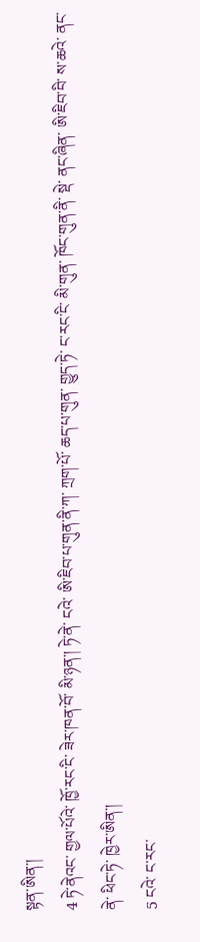སྟན་ཨིན་།
4 ཏེ་ནེའང་ གྱལ་པོའེ་ ཁྱོ་རང་ངི་ ཟེར་ཁན་བོ་ མི་ཉན་། ཏེ་ནེ་ ངའེ་ ཨི་ཇིབ་པ་གུན་ནི་ཀ་ ཀྲག་པོ་ ཆད་པ་གུན་ གྱུད་ཏེ་ ང་རང་ངི་ མི་གུན་ ཁོང་གུན་ནི་ སྡེ་ ནང་ཞིན་ ཨི་ཇིབ་བི་ ས་ཆའེ་ ནང་ནེ་ ཕིང་ཏེ་ ཁྱེར་ཨིན་།
5 ངའེ་ ང་རང་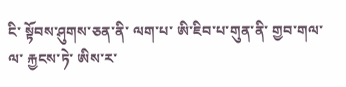ངི་ སྟོབས་ཤུགས་ཅན་ནི་ ལག་པ་ ཨི་ཇིབ་པ་གུན་ནི་ གྱབ་གལ་ལ་ རྐྱངས་ཏེ་ ཨིས་ར་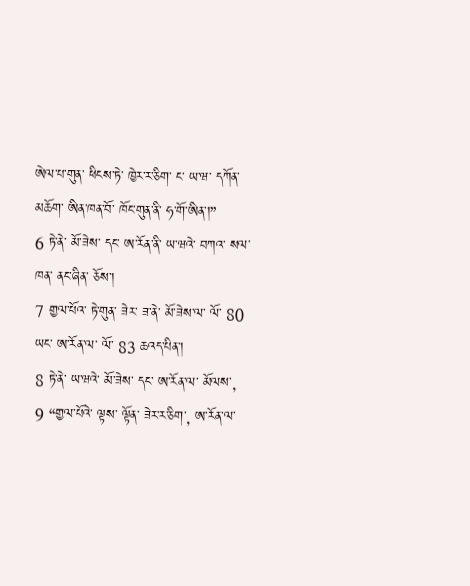ཨེལ་པ་གུན་ ཕིངས་ཏེ་ ཁྱེར་ར་ཅིག་ ང་ ཡ་ཝ་ དཀོན་མཆོག་ ཨིན་ཁན་བོ་ ཁོང་གུན་ནི་ ཧ་གོ་ཨིན་།”
6 ཏེ་ནེ་ མོ་ཟེས་ དང་ ཨ་རོན་ནི་ ཡ་ཝའེ་ བཀའ་ སལ་ཁན་ ནང་ཞིན་ ཅོས་།
7 གྱལ་པོའ་ ཏེ་གུན་ ཟེར་ ཟ་ནེ་ མོ་ཟེས་ལ་ ལོ་ 80 ཡང་ ཨ་རོན་ལ་ ལོ་ 83 ཆའད་པིན་།
8 ཏེ་ནེ་ ཡ་ཝའེ་ མོ་ཟེས་ དང་ ཨ་རོན་ལ་ མོལས་,
9 “གྱལ་པོའེ་ ལྟས་ ལྟོན་ ཟེར་ར་ཅིག་, ཨ་རོན་ལ་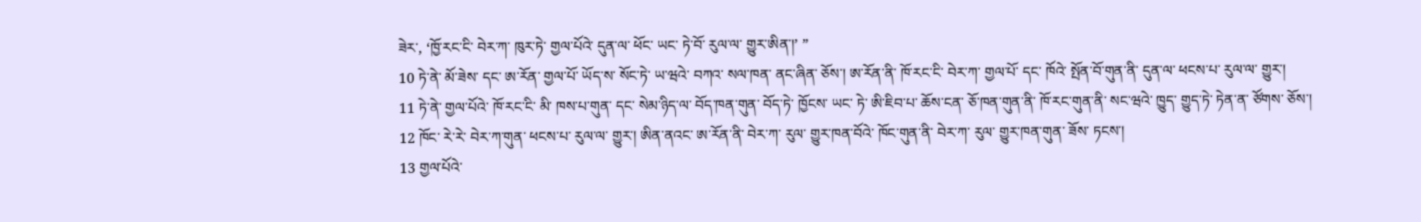ཟེར་, ‘ཁྱོ་རང་ངི་ བེར་ཀ་ ཁུར་ཏེ་ གྱལ་པོའེ་ དུན་ལ་ ཕོང་ ཡང་ ཏེ་བོ་ རུལ་ལ་ གྱུར་ཨིན་།’ ”
10 ཏེ་ནེ་ མོ་ཟེས་ དང་ ཨ་རོན་ གྱལ་པོ་ ཡོད་ས་ སོང་ཏེ་ ཡ་ཝའེ་ བཀའ་ སལ་ཁན་ ནང་ཞིན་ ཅོས་། ཨ་རོན་ནི་ ཁོ་རང་ངི་ བེར་ཀ་ གྱལ་པོ་ དང་ ཁོའེ་ སྤོན་བོ་གུན་ནི་ དུན་ལ་ ཕངས་པ་ རུལ་ལ་ གྱུར་།
11 ཏེ་ནེ་ གྱལ་པོའེ་ ཁོ་རང་ངི་ མི་ ཁས་པ་གུན་ དང་ སེམ་ཉིད་ལ་ བོད་ཁན་གུན་ བོད་ཏེ་ ཁྱོངས་ ཡང་ ཏེ་ ཨི་ཇིབ་པ་ ཆོས་ངན་ ཅོ་ཁན་གུན་ནི་ ཁོ་རང་གུན་ནི་ སང་ཝའེ་ ཁྱུད་ གྱུད་ཏེ་ ཏེན་ན་ ཙོགས་ ཅོས་།
12 ཁོང་ རེ་རེ་ བེར་ཀ་གུན་ ཕངས་པ་ རུལ་ལ་ གྱུར་། ཨིན་ནའང་ ཨ་རོན་ནི་ བེར་ཀ་ རུལ་ གྱུར་ཁན་བོའེ་ ཁོང་གུན་ནི་ བེར་ཀ་ རུལ་ གྱུར་ཁན་གུན་ ཟོས་ ཏངས་།
13 གྱལ་པོའེ་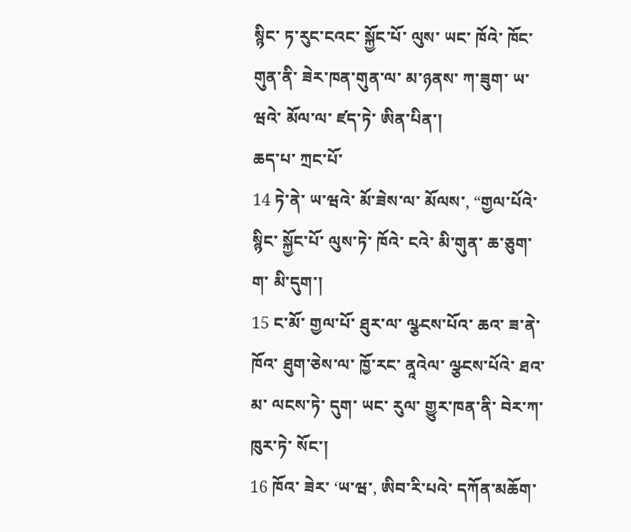སྙིང་ ཏ་རུང་ངའང་ སྐྱོང་པོ་ ལུས་ ཡང་ ཁོའེ་ ཁོང་གུན་ནི་ ཟེར་ཁན་གུན་ལ་ མ་ཉནས་ ཀ་ཟུག་ ཡ་ཝའེ་ མོལ་ལ་ ཛད་ཏེ་ ཨིན་པིན་།
ཆད་པ་ ཀྲང་པོ་
14 ཏེ་ནེ་ ཡ་ཝའེ་ མོ་ཟེས་ལ་ མོལས་, “གྱལ་པོའེ་ སྙིང་ སྐྱོང་པོ་ ལུས་ཏེ་ ཁོའེ་ ངའེ་ མི་གུན་ ཆ་ཅུག་ག་ མི་དུག་།
15 ང་མོ་ གྱལ་པོ་ ཐུར་ལ་ ལྩངས་པོའ་ ཆའ་ ཟ་ནེ་ ཁོའ་ ཐུག་ཅེས་ལ་ ཁྱོ་རང་ ནཱའེལ་ ལྩངས་པོའེ་ ཐའ་མ་ ལངས་ཏེ་ དུག་ ཡང་ རུལ་ གྱུར་ཁན་ནི་ བེར་ཀ་ ཁུར་ཏེ་ སོང་།
16 ཁོའ་ ཟེར་ ‘ཡ་ཝ་, ཨིབ་རི་པའེ་ དཀོན་མཆོག་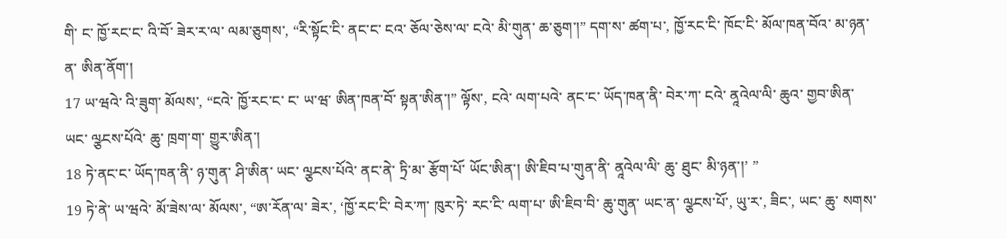གི་ ང་ ཁྱོ་རང་ང་ འི་བོ་ ཟེར་ར་ལ་ ལམ་ཅུགས་, “རི་སྟོང་ངི་ ནང་ང་ ངའ་ ཅོལ་ཅེས་ལ་ ངའེ་ མི་གུན་ ཆ་ཅུག་།” དག་ས་ ཚག་པ་, ཁྱོ་རང་ངི་ ཁོང་ངི་ མོལ་ཁན་བོའ་ མ་ཉན་ན་ ཨིན་ནོག་།
17 ཡ་ཝའེ་ འི་ཟུག་ མོལས་, “ངའེ་ ཁྱོ་རང་ང་ ང་ ཡ་ཝ་ ཨིན་ཁན་བོ་ སྟན་ཨིན་།” ལྟོས་, ངའེ་ ལག་པའེ་ ནང་ང་ ཡོད་ཁན་ནི་ བེར་ཀ་ ངའེ་ ནཱའེལ་ལི་ ཆུའ་ གྱབ་ཨིན་ ཡང་ ལྩངས་པོའེ་ ཆུ་ ཁྲག་ག་ གྱུར་ཨིན་།
18 ཏེ་ནང་ང་ ཡོད་ཁན་ནི་ ཉ་གུན་ ཤི་ཨིན་ ཡང་ ལྩངས་པོའེ་ ནང་ནེ་ ཏྲི་མ་ རྩོག་པོ་ ཡོང་ཨིན་། ཨི་ཇིབ་པ་གུན་ནི་ ནཱའེལ་ལི་ ཆུ་ ཐུང་ མི་ཉན་།’ ”
19 ཏེ་ནེ་ ཡ་ཝའེ་ མོ་ཟེས་ལ་ མོལས་, “ཨ་རོན་ལ་ ཟེར་, ‘ཁྱོ་རང་ངི་ བེར་ཀ་ ཁུར་ཏེ་ རང་ངི་ ལག་པ་ ཨི་ཇིབ་བི་ ཆུ་གུན་ ཡང་ན་ ལྩངས་པོ་, ཡུ་ར་, ཟིང་, ཡང་ ཆུ་ སགས་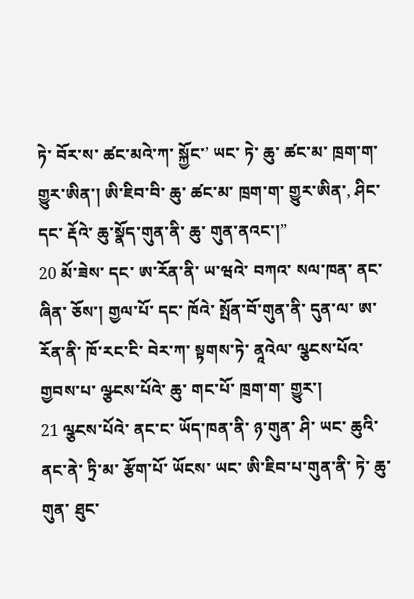ཏེ་ བོར་ས་ ཚང་མའེ་ཀ་ སྐྱོང་’ ཡང་ ཏེ་ ཆུ་ ཚང་མ་ ཁྲག་ག་ གྱུར་ཨིན་། ཨི་ཇིབ་བི་ ཆུ་ ཚང་མ་ ཁྲག་ག་ གྱུར་ཨིན་, ཤིང་ དང་ རྡོའེ་ ཆུ་སྣོད་གུན་ནི་ ཆུ་ གུན་ནའང་།”
20 མོ་ཟེས་ དང་ ཨ་རོན་ནི་ ཡ་ཝའེ་ བཀའ་ སལ་ཁན་ ནང་ཞིན་ ཅོས་། གྱལ་པོ་ དང་ ཁོའེ་ སྤོན་བོ་གུན་ནི་ དུན་ལ་ ཨ་རོན་ནི་ ཁོ་རང་ངི་ བེར་ཀ་ སྟགས་ཏེ་ ནཱའེལ་ ལྩངས་པོའ་ གྱབས་པ་ ལྩངས་པོའེ་ ཆུ་ གང་པོ་ ཁྲག་ག་ གྱུར་།
21 ལྩངས་པོའེ་ ནང་ང་ ཡོད་ཁན་ནི་ ཉ་གུན་ ཤི་ ཡང་ ཆུའི་ ནང་ནེ་ ཏྲི་མ་ རྩོག་པོ་ ཡོངས་ ཡང་ ཨི་ཇིབ་པ་གུན་ནི་ ཏེ་ ཆུ་གུན་ ཐུང་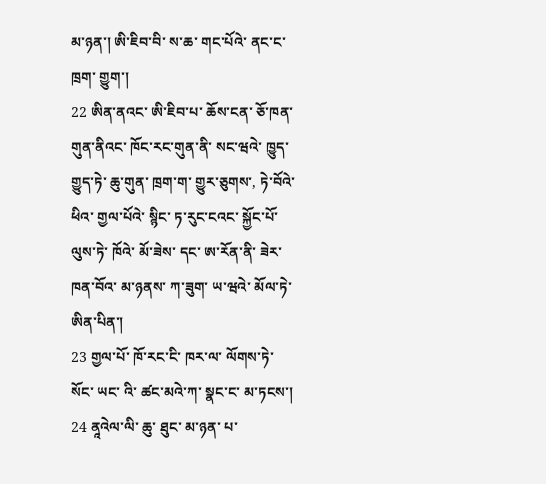མ་ཉན་། ཨི་ཇིབ་བི་ ས་ཆ་ གང་པོའེ་ ནང་ང་ ཁྲག་ གྱུག་།
22 ཨིན་ནའང་ ཨི་ཇིབ་པ་ ཆོས་ངན་ ཅོ་ཁན་གུན་ནིའང་ ཁོང་རང་གུན་ནི་ སང་ཝའེ་ ཁྱུད་ གྱུད་ཏེ་ ཆུ་གུན་ ཁྲག་ག་ གྱུར་ཅུགས་, ཏེ་བོའེ་ཕིའ་ གྱལ་པོའེ་ སྙིང་ ཏ་རུང་ངའང་ སྐྱོང་པོ་ ལུས་ཏེ་ ཁོའེ་ མོ་ཟེས་ དང་ ཨ་རོན་ནི་ ཟེར་ཁན་བོའ་ མ་ཉནས་ ཀ་ཟུག་ ཡ་ཝའེ་ མོལ་ཏེ་ ཨིན་པིན་།
23 གྱལ་པོ་ ཁོ་རང་ངི་ ཁར་ལ་ ལོགས་ཏེ་ སོང་ ཡང་ འི་ ཚང་མའེ་ཀ་ སྣང་ང་ མ་ཏངས་།
24 ནཱའེལ་ལི་ ཆུ་ ཐུང་ མ་ཉན་ པ་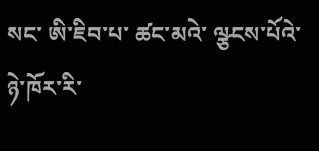སང་ ཨི་ཇིབ་པ་ ཚང་མའེ་ ལྩངས་པོའེ་ ཉེ་ཁོར་རི་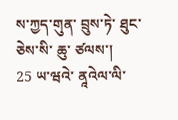ས་ཀྱད་གུན་ བྲུས་ཏེ་ ཐུང་ཅེས་སི་ ཆུ་ ཙལས་།
25 ཡ་ཝའེ་ ནཱའེལ་ལི་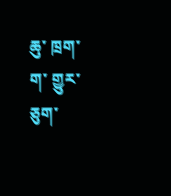ཆུ་ ཁྲག་ག་ གྱུར་ཅུག་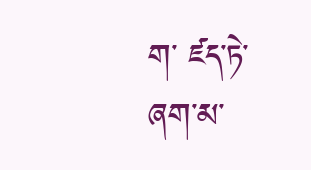ག་ ཛད་ཏེ་ ཞག་མ་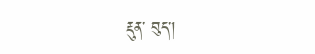རྡུན་ བུད་།